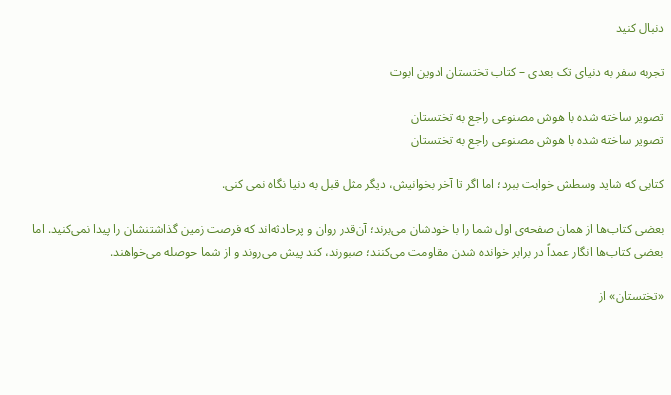دنبال کنید

تجربه سفر به دنیای تک بعدی – کتاب تختستان ادوین ابوت

تصویر ساخته شده با هوش مصنوعی راجع به تختستان
تصویر ساخته شده با هوش مصنوعی راجع به تختستان

کتابی که شاید وسطش خوابت ببرد؛ اما اگر تا آخر بخوانیش، دیگر مثل قبل به دنیا نگاه نمی کنی.

بعضی کتاب‌ها از همان صفحه‌ی اول شما را با خودشان می‌برند؛ آن‌قدر روان و پرحادثه‌اند که فرصت زمین گذاشتنشان را پیدا نمی‌کنید. اما بعضی کتاب‌ها انگار عمداً در برابر خوانده شدن مقاومت می‌کنند؛ صبورند، کند پیش می‌روند و از شما حوصله می‌خواهند.

«تختستان» از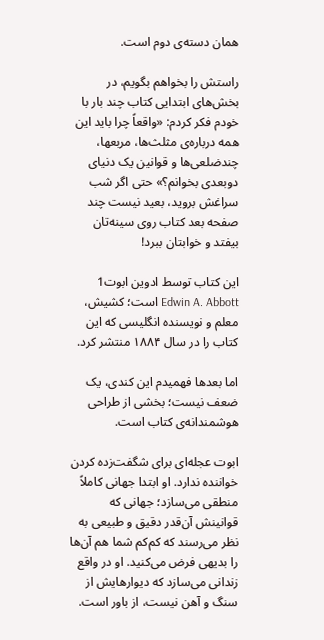همان دسته‌ی دوم است.

راستش را بخواهم بگویم، در بخش‌های ابتدایی کتاب چند بار با خودم فکر کردم: «واقعاً چرا باید این همه درباره‌ی مثلث‌ها، مربعها، چندضلعی‌ها و قوانین یک دنیای دوبعدی بخوانم؟» حتی اگر شب سراغش بروید، بعید نیست چند صفحه بعد کتاب روی سینه‌تان بیفتد و خوابتان ببرد!

این کتاب توسط ادوین ابوت1 Edwin A. Abbott است؛ کشیش، معلم و نویسنده انگلیسی که این کتاب را در سال ۱۸۸۴ منتشر کرد.

اما بعدها فهمیدم این کندی، یک ضعف نیست؛ بخشی از طراحی هوشمندانه‌ی کتاب است.

ابوت عجله‌ای برای شگفت‌زده کردن خواننده ندارد. او ابتدا جهانی کاملاً منطقی می‌سازد؛ جهانی که قوانینش آن‌قدر دقیق و طبیعی به نظر می‌رسند که کم‌کم شما هم آن‌ها را بدیهی فرض می‌کنید. او در واقع زندانی می‌سازد که دیوارهایش از سنگ و آهن نیست، از باور است.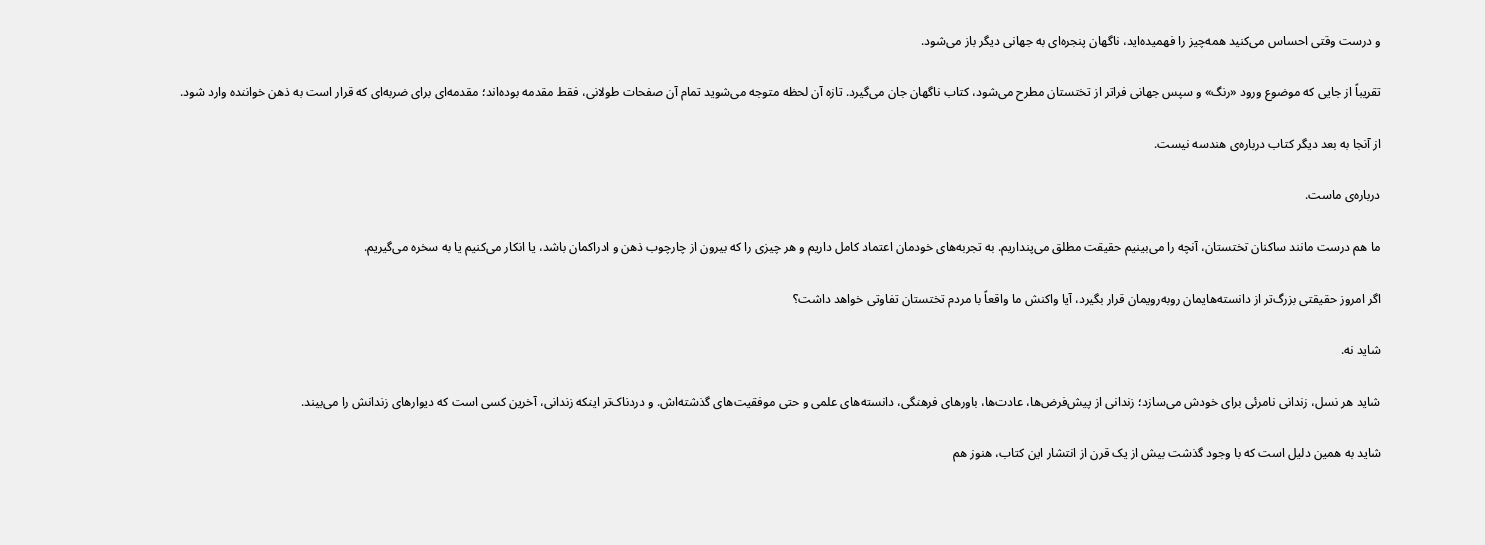و درست وقتی احساس می‌کنید همه‌چیز را فهمیده‌اید، ناگهان پنجره‌ای به جهانی دیگر باز می‌شود.

تقریباً از جایی که موضوع ورود «رنگ» و سپس جهانی فراتر از تختستان مطرح می‌شود، کتاب ناگهان جان می‌گیرد. تازه آن لحظه متوجه می‌شوید تمام آن صفحات طولانی، فقط مقدمه بوده‌اند؛ مقدمه‌ای برای ضربه‌ای که قرار است به ذهن خواننده وارد شود.

از آنجا به بعد دیگر کتاب درباره‌ی هندسه نیست.

درباره‌ی ماست.

ما هم درست مانند ساکنان تختستان، آنچه را می‌بینیم حقیقت مطلق می‌پنداریم. به تجربه‌های خودمان اعتماد کامل داریم و هر چیزی را که بیرون از چارچوب ذهن و ادراکمان باشد، یا انکار می‌کنیم یا به سخره می‌گیریم.

اگر امروز حقیقتی بزرگ‌تر از دانسته‌هایمان روبه‌رویمان قرار بگیرد، آیا واکنش ما واقعاً با مردم تختستان تفاوتی خواهد داشت؟

شاید نه.

شاید هر نسل، زندانی نامرئی برای خودش می‌سازد؛ زندانی از پیش‌فرض‌ها، عادت‌ها، باورهای فرهنگی، دانسته‌های علمی و حتی موفقیت‌های گذشته‌اش. و دردناک‌تر اینکه زندانی، آخرین کسی است که دیوارهای زندانش را می‌بیند.

شاید به همین دلیل است که با وجود گذشت بیش از یک قرن از انتشار این کتاب، هنوز هم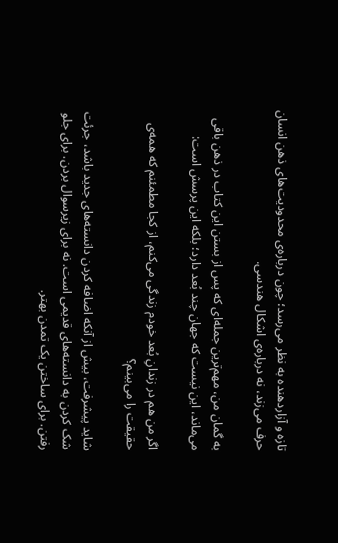تازه و آزاردهنده به نظر می‌رسد؛ چون درباره‌ی محدودیت‌های ذهن انسان حرف می‌زند، نه درباره‌ی اشکال هندسی.

به گمان من، مهم‌ترین جمله‌ای که پس از بستن این کتاب در ذهن باقی می‌ماند، این نیست که جهان چند بُعد دارد؛ بلکه این پرسش است:

اگر من هم در زندانِ بُعد خودم زندگی می‌کنم، از کجا مطمئنم که همه‌ی حقیقت را می‌بینم؟

شاید پیشرفت، بیش از آنکه اضافه کردن دانسته‌های جدید باشد، جرئت شک کردن به دانسته‌های قدیمی است. نه برای زیرسوال بردن. برای جلو رفتن. برای ساختن یک تمدن بهتر.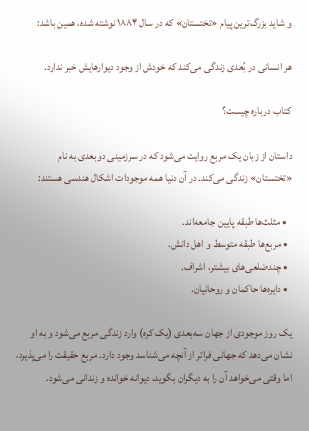و شاید بزرگ‌ترین پیام «تختستان» که در سال ۱۸۸۴ نوشته شده، همین باشد:

هر انسانی در بُعدی زندگی می‌کند که خودش از وجود دیوارهایش خبر ندارد.

کتاب درباره چیست؟

داستان از زبان یک مربع روایت می‌شود که در سرزمینی دوبعدی به نام «تختستان» زندگی می‌کند. در آن دنیا همه موجودات اشکال هندسی هستند:

  • مثلث‌ها طبقه پایین جامعه‌اند.
  • مربع‌ها طبقه متوسط و اهل دانش.
  • چندضلعی‌های بیشتر، اشراف.
  • دایره‌ها حاکمان و روحانیان.

یک روز موجودی از جهان سه‌بعدی (یک کره) وارد زندگی مربع می‌شود و به او نشان می‌دهد که جهانی فراتر از آنچه می‌شناسد وجود دارد. مربع حقیقت را می‌پذیرد، اما وقتی می‌خواهد آن را به دیگران بگوید، دیوانه خوانده و زندانی می‌شود.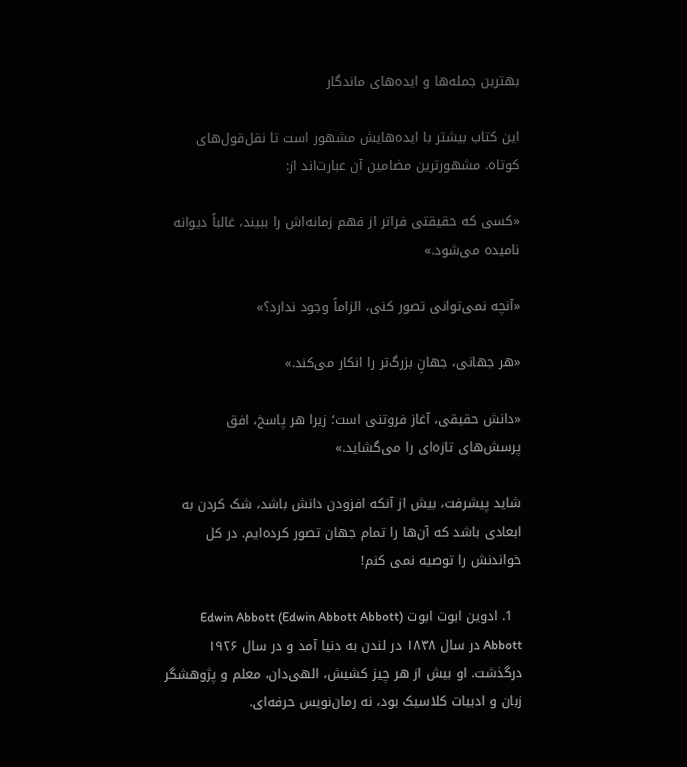بهترین جمله‌ها و ایده‌های ماندگار

این کتاب بیشتر با ایده‌هایش مشهور است تا نقل‌قول‌های کوتاه. مشهورترین مضامین آن عبارت‌اند از:

«کسی که حقیقتی فراتر از فهم زمانه‌اش را ببیند، غالباً دیوانه نامیده می‌شود.»

«آنچه نمی‌توانی تصور کنی، الزاماً وجود ندارد؟»

«هر جهانی، جهانِ بزرگ‌تر را انکار می‌کند.»

«دانش حقیقی، آغاز فروتنی است؛ زیرا هر پاسخ، افق پرسش‌های تازه‌ای را می‌گشاید.»

شاید پیشرفت، بیش از آنکه افزودن دانش باشد، شک کردن به ابعادی باشد که آن‌ها را تمام جهان تصور کرده‌ایم. در کل خواندنش را توصیه نمی کنم!

  1. ادوین ابوت ابوت (Edwin Abbott Abbott) Edwin Abbott Abbott در سال ۱۸۳۸ در لندن به دنیا آمد و در سال ۱۹۲۶ درگذشت. او بیش از هر چیز کشیش، الهی‌دان، معلم و پژوهشگر زبان و ادبیات کلاسیک بود، نه رمان‌نویس حرفه‌ای.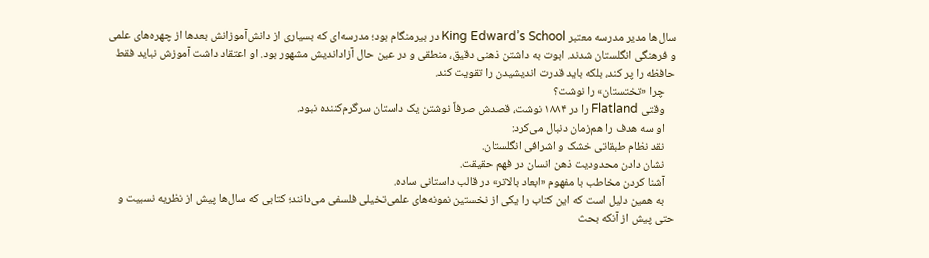سال‌ها مدیر مدرسه معتبر King Edward’s School در بیرمنگام بود؛ مدرسه‌ای که بسیاری از دانش‌آموزانش بعدها از چهره‌های علمی و فرهنگی انگلستان شدند. ابوت به داشتن ذهنی دقیق، منطقی و در عین حال آزاداندیش مشهور بود. او اعتقاد داشت آموزش نباید فقط حافظه را پر کند، بلکه باید قدرت اندیشیدن را تقویت کند.
    چرا «تختستان» را نوشت؟
    وقتی Flatland را در ۱۸۸۴ نوشت، قصدش صرفاً نوشتن یک داستان سرگرم‌کننده نبود.
    او سه هدف را هم‌زمان دنبال می‌کرد:
    نقد نظام طبقاتی خشک و اشرافی انگلستان.
    نشان دادن محدودیت ذهن انسان در فهم حقیقت.
    آشنا کردن مخاطب با مفهوم «ابعاد بالاتر» در قالب داستانی ساده.
    به همین دلیل است که این کتاب را یکی از نخستین نمونه‌های علمی‌تخیلی فلسفی می‌دانند؛ کتابی که سال‌ها پیش از نظریه نسبیت و حتی پیش از آنکه بحث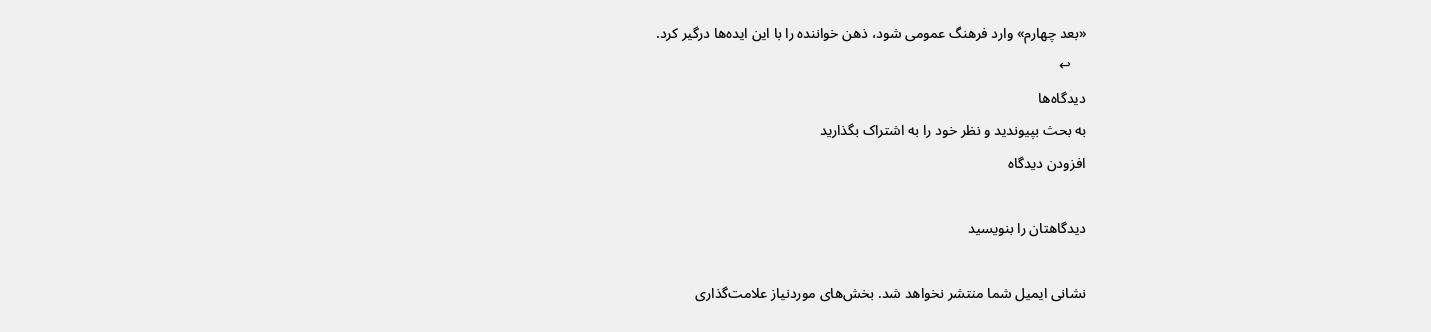«بعد چهارم» وارد فرهنگ عمومی شود، ذهن خواننده را با این ایده‌ها درگیر کرد.
    ↩
دیدگاه‌ها
به بحث بپیوندید و نظر خود را به اشتراک بگذارید
افزودن دیدگاه

دیدگاهتان را بنویسید

نشانی ایمیل شما منتشر نخواهد شد. بخش‌های موردنیاز علامت‌گذاری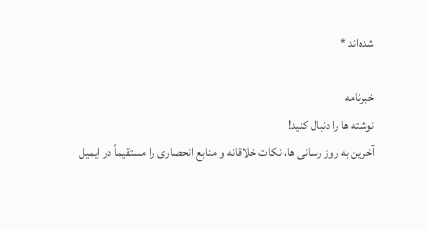شده‌اند *

خبرنامه
نوشته ها را دنبال کنید!
آخرین به روز رسانی ها، نکات خلاقانه و منابع انحصاری را مستقیماً در ایمیل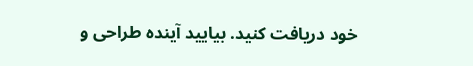خود دریافت کنید. بیایید آینده طراحی و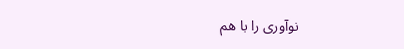نوآوری را با هم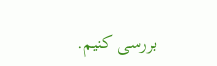بررسی کنیم.